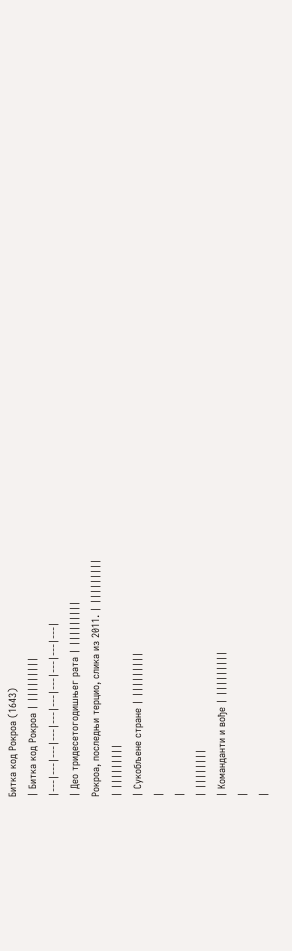Битка код Рокроа (1643)
| Битка код Рокроа | |||||||||
|---|---|---|---|---|---|---|---|---|---|
| Део тридесетогодишњег рата | |||||||||
Рокроа, последњи терцио, слика из 2011. | |||||||||
| |||||||||
| Сукобљене стране | |||||||||
|
|
| ||||||||
| Команданти и вође | |||||||||
|
|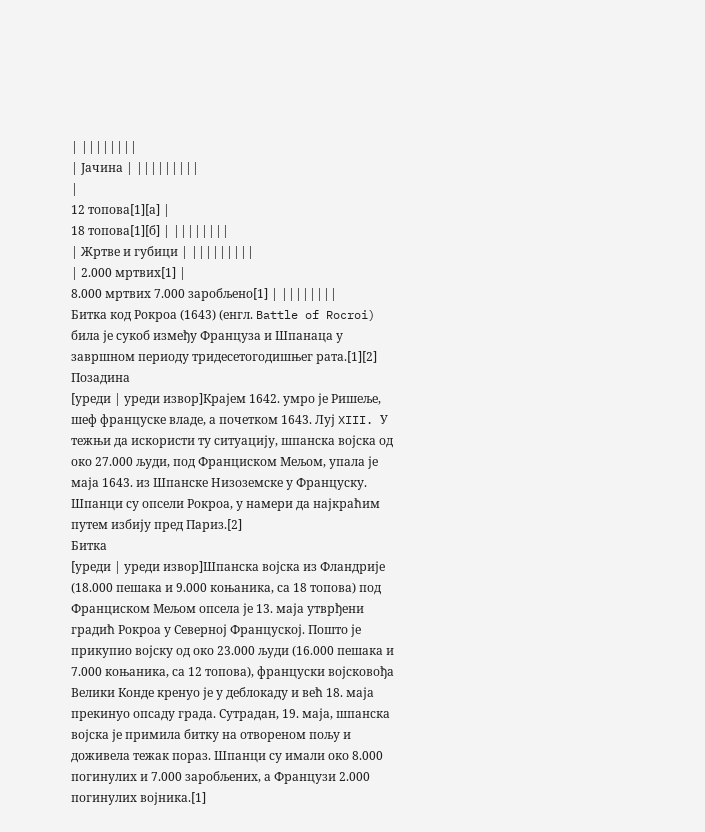| ||||||||
| Јачина | |||||||||
|
12 топова[1][а] |
18 топова[1][б] | ||||||||
| Жртве и губици | |||||||||
| 2.000 мртвих[1] |
8.000 мртвих 7.000 заробљено[1] | ||||||||
Битка код Рокроа (1643) (енгл. Battle of Rocroi) била је сукоб између Француза и Шпанаца у завршном периоду тридесетогодишњег рата.[1][2]
Позадина
[уреди | уреди извор]Крајем 1642. умро је Ришеље, шеф француске владе, а почетком 1643. Луј XIII. У тежњи да искористи ту ситуацију, шпанска војска од око 27.000 људи, под Франциском Мељом, упала је маја 1643. из Шпанске Низоземске у Француску. Шпанци су опсели Рокроа, у намери да најкраћим путем избију пред Париз.[2]
Битка
[уреди | уреди извор]Шпанска војска из Фландрије (18.000 пешака и 9.000 коњаника, са 18 топова) под Франциском Мељом опсела је 13. маја утврђени градић Рокроа у Северној Француској. Пошто је прикупио војску од око 23.000 људи (16.000 пешака и 7.000 коњаника, са 12 топова), француски војсковођа Велики Конде кренуо је у деблокаду и већ 18. маја прекинуо опсаду града. Сутрадан, 19. маја, шпанска војска је примила битку на отвореном пољу и доживела тежак пораз. Шпанци су имали око 8.000 погинулих и 7.000 заробљених, а Французи 2.000 погинулих војника.[1]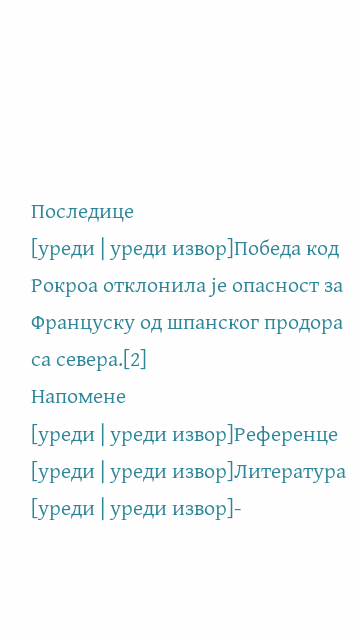Последице
[уреди | уреди извор]Победа код Рокроа отклонила је опасност за Француску од шпанског продора са севера.[2]
Напомене
[уреди | уреди извор]Референце
[уреди | уреди извор]Литература
[уреди | уреди извор]-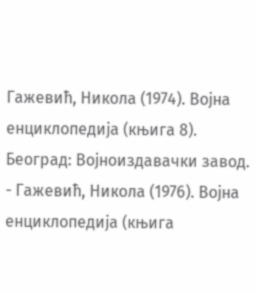Гажевић, Никола (1974). Војна енциклопедија (књига 8). Београд: Војноиздавачки завод.
- Гажевић, Никола (1976). Војна енциклопедија (књига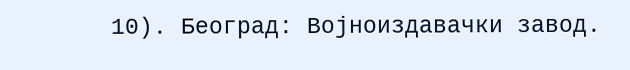10). Београд: Војноиздавачки завод.